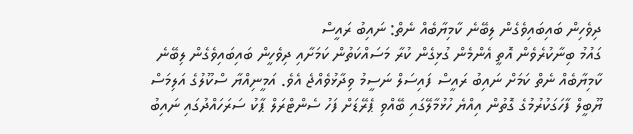ދިވެހިން ބައިބައިވެގެން ލިބޭނެ ކާމިޔާބެއް ނެތް: ނައިބު ރައީސް
ގައުމު ބިނާކުރެވެން އޮތީ އެންމެން ގުޅިގެން ކުރާ މަސައްކަތުން ކަމަށާއި ދިވެހީން ބައިބައިވެގެން ލިބޭނެ ކާމިޔާބެއް ނެތް ކަމަށް ނައިބު ރައީސް ފައިސަލް ނަސީމު ވިދާޅުވެއްޖެ އެވެ. އަމީނިއްޔާ ސްކޫލުގެ އަލިމަސް ޔޫބީލް ފާހަގަކުރުމުގެ ގޮތުން އިއްޔެ ހުޅުމާލޭގައި ބޭއްވި ޕެރޭޑަށް ފަހު ސެންޓްރަލް ޕާކު ސަރަހައްދުގައި ނައިބު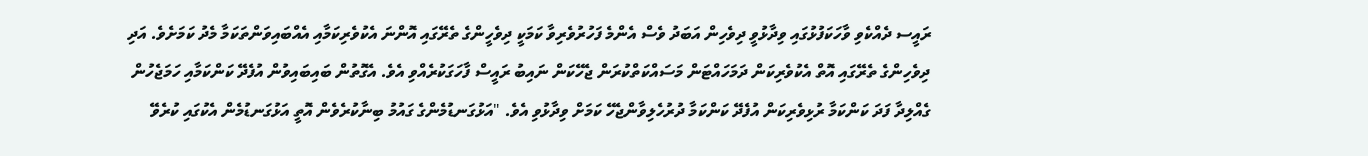ރައީސ ދެއްކެވި ވާހަކަފުޅުގައި ވިދާޅުވީ ދިވެހިން އަބަދު ވެސް އެންމެ ފަހުރުވެރިވާ ކަމަކީ ދިވެހީންގެ ތެރޭގައި އޮންނަ އެކުވެރިކަމާއި އެއްބައިވަންތަކަމާ މެދު ކަމަށެވެ. އަދި ދިވެހިންގެ ތެރޭގައި އޮތް އެކުވެރިކަން ދަމަހައްޓަން މަސައްކަތްކުރަން ޖެހޭކަން ނައިބު ރައީސް ފާހަގަކުރެއްވި އެވެ. އެގޮތުން ބައިބައިވުން އުފެދޭ ކަންކަމާއި ހަމަޖެހުން ގެއްލިދާ ފަދަ ކަންކަމާ ރުޅިވެރިކަން އުފެދޭ ކަންކަމާ ދުރުހެލިވާންޖެހޭ ކަމަށް ވިދާޅުވި އެވެ. "އަޅުގަނޑުމެންގެ ގައުމު ބިނާކުރެވެން އޮތީ އަޅުގަނޑުމެން އެކުގައި ކުރެވޭ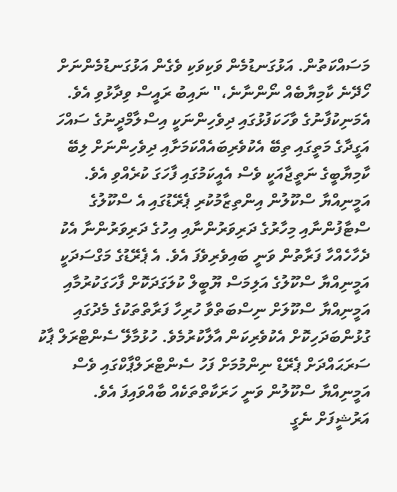މަސައްކަތުން. އަޅުގަނޑުމެން ވަކިވަކި ވެގެން އަޅުގަނޑުމެންނަށް ހޯދޭނެ ކާމިޔާބެއް ނޯންނާނެ،" ނައިބު ރައީސް ވިދާޅުވި އެވެ. އެމަނިކުފާނުގެ ވާހަކަފުޅުގައި ދިވެހިންނަކީ އިސްލާމްދީނުގެ ސައްހަ އަގީދާގެ މަތީގައި ތިބޭ އެކުވެރިބައެއްކަމަށާއި ދިވެހިންނަށް ލިބޭ ކާމިޔާބީގެ ނަތީޖާއަކީ ވެސް އެއީކަމުގައި ފާހަގަ ކުރެއްވި އެވެ. އަމީނިއްޔާ ސްކޫލުން އިންތިޒާމުކުރި ޕެރޭޑުގައި އެ ސްކޫލުގެ ސްޓާފުންނާއި މިހާރުގެ ދަރިވަރުންނާއި އިހުގެ ދަރިވަރުންނާ އެކު ދެހާހެއްހާ ފަރާތުން ވަނީ ބައިވެރިވެފަ އެވެ. އެ ޕެރޭޑުގެ މަގްސަދަކީ އަމީނިއްޔާ ސްކޫލުގެ އަލިމަސް ޔޫބީލް ކުލަގަދަކޮށް ފާހަގަކުރުމާއި އަމީނިއްޔާ ސްކޫލަށް ނިސްބަތްވާ ހުރިހާ ފަރާތްތަކުގެ މެދުގައި ގުޅުންބަދަހިކޮށް އެކުވެރިކަން އާލާކުރުމެވެ. ހުޅުމާލޭ ސެންޓްރަލް ޕާކު ސަރަޙައްދަށް ޕެރޭޑް ނިންމުމަށް ފަހު ސެންޓްރަލްޕާކްގައި ވެސް އަމީނިއްޔާ ސްކޫލުން ވަނީ ހަރަކާތްތަކެއް ބާއްވައިފަ އެވެ.
އަރުޝީފަށް ނެގީ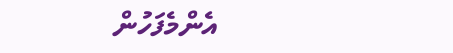އެންމެފަހުން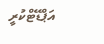އަޕްޑޭޓްކުރީ